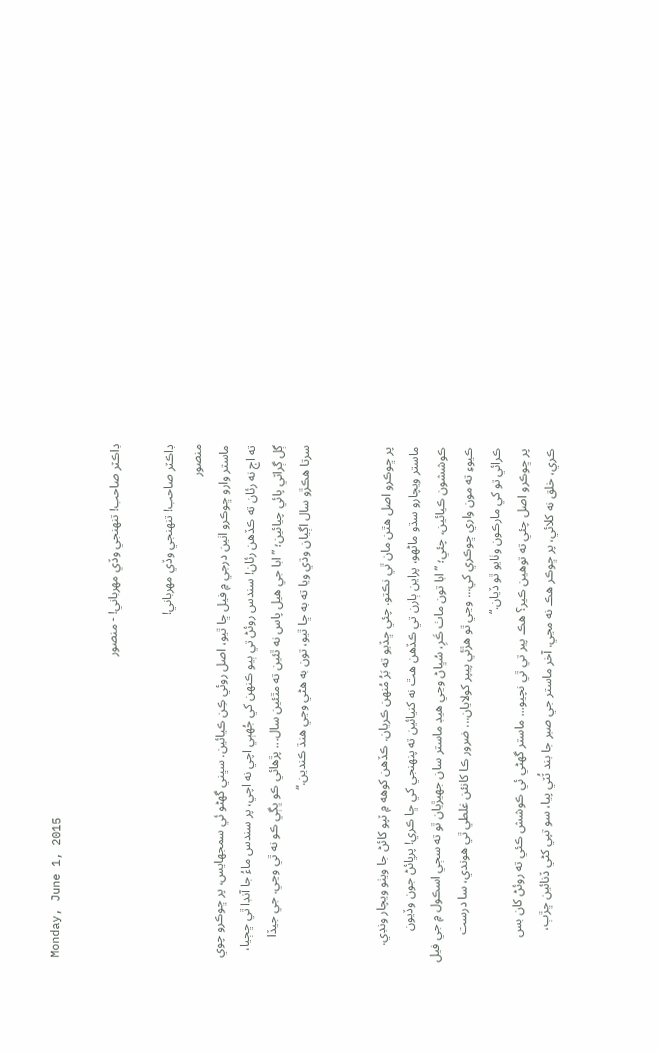Monday, June 1, 2015

ڊاڪٽر صاحب! تنهنجي وڏي مهرباني! - منصور

ڊاڪٽر صاحب! تنهنجي وڏي مهرباني!
منصور
ماستر وارو ڇوڪرو اٺين درجي ۾ فيل ڇا ٿيو، اصل روئي ڪِن ڪيائين. سڀني گهڻو ئي سمجهايس، پر ڇوڪرو چوي ته اڄ نه رئان ته ڪڏهن رئان! سندس روئڻ تي ٻيو ڪنهن کي جُهٻي اچي نه اچي، پر سندس ماءُ جا آنڊا ٿي ڇڄيا، ڳل ڳراٽي پائي چيائين؛ ”ابا جي هيل پاس نه ٿئين ته مٿئين سال... پڙهائي ڪو ڀڳي ڪو نه ٿي وڃي. جي جيڏا سرتا هڪڙو سال اڳيان وڌي ويا ته به ڇا ٿيو، تون به هڻي وڃي هنڌ ڪندين.“


پر ڇوڪرو اصل هٿن مان ٿي نڪتو. چئي ڇڏيو ته بَرُ مُنهن ڪريان. ڪڏهن کوهه ۾ ٽپو کائڻ جا ويٺو ويچار ونڊي. ماستر ويچارو سڌو ماڻهو، پراين ٻارن تي ڪڏهن هٿ نه کنيائين ته پنهنجي کي ڇا ڪري! پرڀائڻ جون وڏيون ڪوششون ڪيائين، چئي؛ ”ابا تون ماٺ ڪَرِ، سُڀاڻ وڃي هيڊ ماستر سان جهيڙيان ٿو ته سڄي اسڪول ۾ جي فيل ڪيوءِ ته مون واري ڇوڪري کي... وڃي ٿو هڙئي پيپر کولايان... ضرور ڪا کانئن غلطي ٿي هوندي، سا درست ڪرائي تو کي مارڪون وٺايو ٿو ڏيان.“
پر ڇوڪرو اصل چئي ته توهين ڪير؟ هڪ پير تي ٿي نچيو... ماستر گهڻي ئي ڪوشش ڪئي ته روئڻ کان بس ڪري، خلق نه کلائي، پر ڇوڪر هڪ نه مڃي. آخر ماستر جي صبر جا بند ٽُٽي پيا، سو تپي کڻي ڏنائين ڇڙٻ،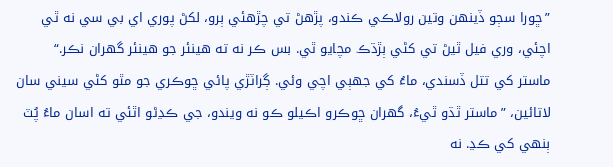”ڇورا سڄو ڏينهن وتين رولاڪي ڪندو، پڙهڻ تي چڙهئي ٻرو، لکڻ پوري اي بي سي نه ٿي اچئي، وري فيل ٿيڻ تي کڻي ٻڙڌڪ مچايو ٿي. بس ڪر نه ته هينئر جو هينئر گهران نڪر.“
ماستر کي تتل ڏسندي، ماءُ کي جهٻي اچي وئي. ڳراٽڙي پائي ڇوڪري جو مٿو کڻي سيني سان لاتائين، ”ماستر ٿڌو ٿيءُ، گهران ڇوڪرو اڪيلو ڪو نه ويندو، جي ڪڍڻو اٿئي ته اسان ماءُ پُٽ ٻنهي کي ڪڍ. نه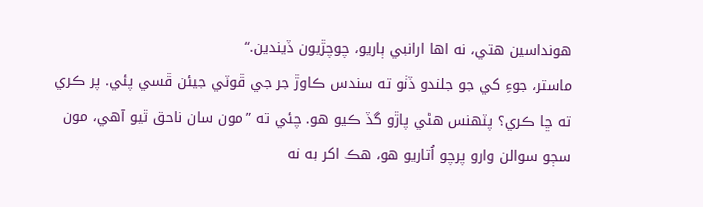هونداسين هتي، نه اها ارانبي ٻاريو، چوچڙيون ڏيندين.“
ماستر، جوءِ کي جو جلندو ڏٺو ته سندس ڪاوڙ جر جي ڦوٽي جيئن ڦسي پئي. پر ڪري ته ڇا ڪري؟ پٽهنس هڻي پاڙو گڏ ڪيو هو. چئي ته ”مون سان ناحق ٿيو آهي، مون سڄو سوالن وارو پرچو اُتاريو هو، هڪ اکر به نه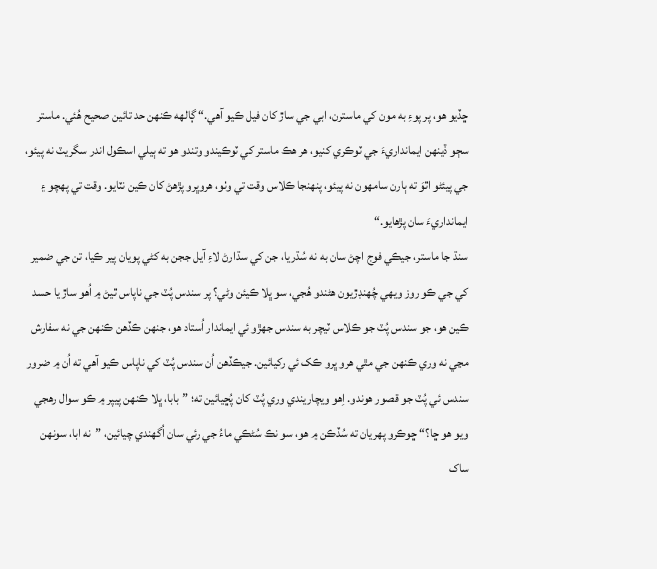ڇڏيو هو، پر پوءِ به مون کي ماسترن، ابي جي ساڙ کان فيل ڪيو آهي.“ ڳالهه ڪنهن حد تائين صحيح هُئي. ماستر سڄو ڏينهن ايمانداريءَ جي ٽوڪري کنيو، هر هڪ ماستر کي ٽوڪيندو وتندو هو ته ٻيلي اسڪول اندر سگريٽ نه پيئو، جي پيئڻو اٿوَ ته ٻارن سامهون نه پيئو، پنهنجا ڪلاس وقت تي وٺو، هروڀرو پڙهڻ کان ڪين نٽايو. وقت تي پهچو ۽ ايمانداريءَ سان پڙهايو.“
سنڌ جا ماستر، جيڪي فوج اچڻ سان به نه سُڌريا، جن کي سڌارڻ لاءِ آيل ججن به کڻي پويان پير ڪيا، تن جي ضمير کي جي ڪو روز ويهي چُهنڊڙيون هڻندو هُجي، سو ڀلا ڪيئن وڻي؟ پر سندس پُٽ جي ناپاس ٿيڻ ۾ اُهو ساڙ يا حسد ڪين هو، جو سندس پُٽ جو ڪلاس ٽيچر به سندس جهڙو ئي ايماندار اُستاد هو، جنهن ڪڏهن ڪنهن جي نه سفارش مڃي نه وري ڪنهن جي مٿي هرو ڀرو ڪک ئي رکيائين. جيڪڏهن اُن سندس پُٽ کي ناپاس ڪيو آهي ته اُن ۾ ضرور سندس ئي پُٽ جو قصور هوندو. اِهو ويچاريندي وري پُٽ کان پُڇيائين ته؛ ”بابا، ڀلا ڪنهن پيپر ۾ ڪو سوال رهجي ويو هو ڇا؟“ ڇوڪرو پهريان ته سُڏڪن ۾ هو، سو نڪ سُڻڪي ماءُ جي رئي سان اُگهندي چيائين، ”نه ابا، سونهن ساک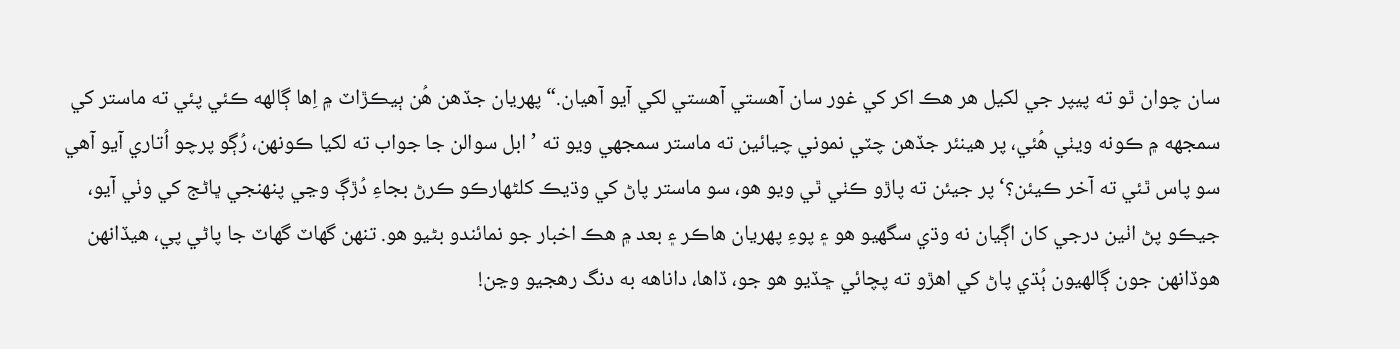سان چوان ٿو ته پيپر جي لکيل هر هڪ اکر کي غور سان آهستي آهستي لکي آيو آهيان.“ پهريان جڏهن هُن ٻيڪڙاٽ ۾ اِها ڳالهه ڪئي پئي ته ماستر کي سمجهه ۾ ڪونه ويٺي هُئي، پر هينئر جڏهن چٽي نموني چيائين ته ماستر سمجهي ويو ته ’ابل سوالن جا جواب ته لکيا ڪونهن، رُڳو پرچو اُتاري آيو آهي سو پاس ٿئي ته آخر ڪيئن؟‘ پر جيئن ته پاڙو ڪٺي ٿي ويو هو، سو ماستر پاڻ کي وڌيڪ کلڻهارڪو ڪرڻ بجاءِ دُڙڳ وڃي پنهنجي ڀاڻج کي وٺي آيو، جيڪو پڻ اٺين درجي کان اڳيان نه وڌي سگهيو هو ۽ پوءِ پهريان هاڪر ۽ بعد ۾ هڪ اخبار جو نمائندو بڻيو هو. تنهن گهاٽ گهاٽ جا پاڻي پي، هيڏانهن هوڏانهن جون ڳالهيون ٻُڌي پاڻ کي اهڙو ته پچائي ڇڏيو هو جو، ڏاها، داناهه به دنگ رهجيو وڃن!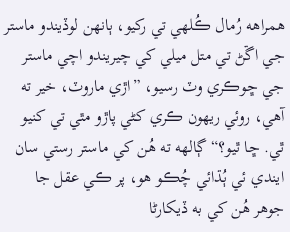همراهه رُمال ڪُلهي تي رکيو، ٻانهن لوڏيندو ماستر جي اڱڻ تي متل ميلي کي چيريندو اچي ماستر جي ڇوڪري وٽ رسيو، ”اڙي ماروٽ، خير ته آهي، روئي ريهون ڪري کڻي پاڙو مٿي تي کنيو ٿي. ڇا ٿيو؟“ ڳالهه ته هُن کي ماستر رستي سان ايندي ئي ٻُڌائي چُڪو هو، پر ڪي عقل جا جوهر هُن کي به ڏيکارڻا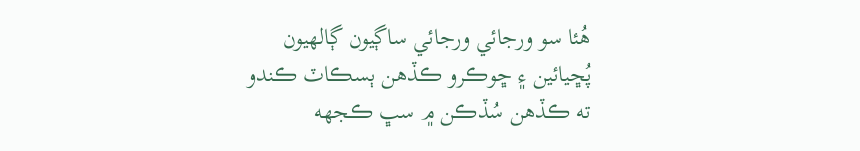هُئا سو ورجائي ورجائي ساڳيون ڳالهيون پُڇيائين ۽ ڇوڪرو ڪڏهن ٻسڪاٽ ڪندو ته ڪڏهن سُڏڪن ۾ سڀ ڪجهه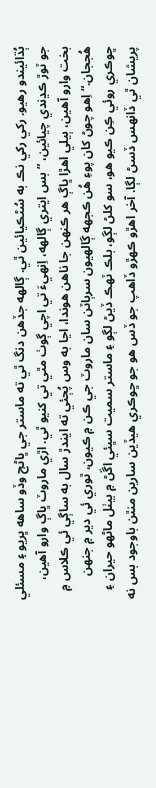ٻُڌائيندو رهيو. رکي رکي نڪ به سُڻڪيائين ٿي. ڳالهه جڏهن دنگ ٿي ته ماستر جي ڀاڻج وڏو ساهه ڀريو ۽ مسئلي جو ٽوڙ ڪڍندي چيائين، ”بس ايتري ڳالهه، اِنهيءَ تي اچي ڳوٺ مٿي تي کنيو ٿي. اڙي ماروٽ ڀاڳ وارو آهين، بخت وارو آهين، ٻيلي اهڙا ڀاڳ هر ڪنهن جا ناهن هوندا، اڃا به وس پُڄئي ته ايندڙ سال به ساڳي ئي ڪلاس ۾ هُججان.“ اِهو چوڻ کان پوءِ هُن ڪجهه ڳالهيون سرٻاٽن سان ماروٽ جي ڪن ۾ ڪيون، ٿوري ئي دير ۾ جنهن ڇوڪري روئي ڪِن ڪيو هو، سو کلڻ لڳو، بلڪ ٽهڪ ڏيڻ لڳو ۽ ماستر سميت سڀئي اڱڻ ۾ بيٺل ماڻهو حيران ۽ پريشان ٿي ڏانهس ڏسڻ لڳا. آخر اهڙو ڪهڙو ڏاهپ جو ڏس هو جو ڇوڪري هيڏين سارين منٿن باوجود بس نه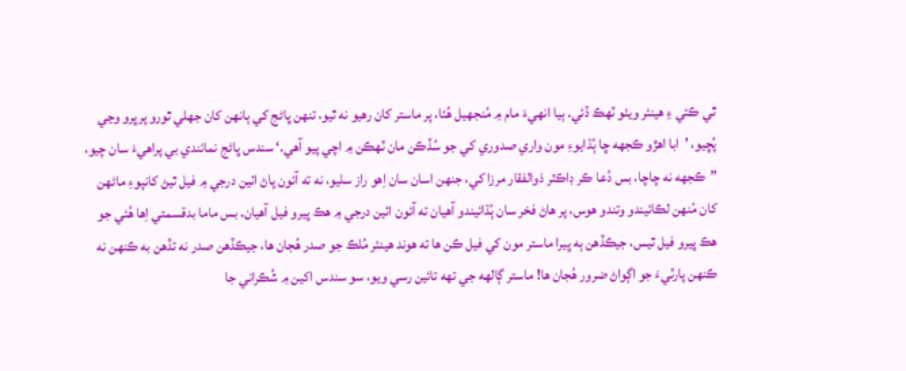ٿي ڪئي ۽ هينئر ويٺو ٽهڪ ڏئي. ٻيا انهيءَ مام ۾ مُنجهيل هُئا، پر ماستر کان رهيو نه ٿيو، تنهن ڀاڻج کي ٻانهن کان جهلي ٿورو پرڀرو وڃي پُڇيو، ’ابا اهڙو ڪجهه ڇا ٻُڌايوءِ مون واري صدوري کي جو سُڏڪن مان ٽهڪن ۾ اچي پيو آهي.‘ سندس ڀاڻج نمائندي بي پراهيءَ سان چيو، ”ڪجهه نه چاچا، بس دُعا ڪر ڊاڪٽر ذوالفقار مرزا کي، جنهن اسان سان اِهو راز سليو، نه ته آئون پاڻ اٺين درجي ۾ فيل ٿيڻ کانپوءِ ماڻهن کان مُنهن لڪائيندو وتندو هوس، پر هاڻ فخر سان ٻُڌائيندو آهيان ته آئون اٺين درجي ۾ هڪ ڀيرو فيل آهيان. بس ماما بدقسمتي اِها هُئي جو هڪ ڀيرو فيل ٿيس، جيڪڏهن ٻه ڀيرا ماستر مون کي فيل ڪن ها ته هوند هينئر مُلڪ جو صدر هُجان ها، جيڪڏهن صدر نه تڏهن به ڪنهن نه ڪنهن پارٽيءَ جو اڳواڻ ضرور هُجان ها! ماستر ڳالهه جي تهه تائين رسي ويو، سو سندس اکين ۾ شُڪراني جا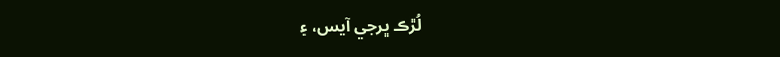لُڙڪ ڀرجي آيس، ۽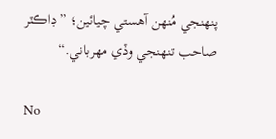پنهنجي مُنهن آهستي چيائين؛ ”ڊاڪٽر صاحب تنهنجي وڏي مهرباني.“

No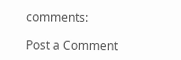comments:

Post a Comment